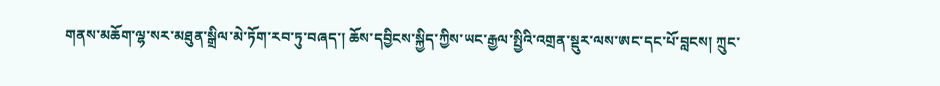གནས་མཆོག་ལྷ་སར་མཐུན་སྒྲིལ་མེ་ཏོག་རབ་ཏུ་བཞད་། ཆོས་དབྱིངས་སྐྱིད་ཀྱིས་ཡང་རྒྱལ་སྤྱིའི་འགྲན་སྡུར་ལས་ཨང་དང་པོ་བླངས། ཀྲུང་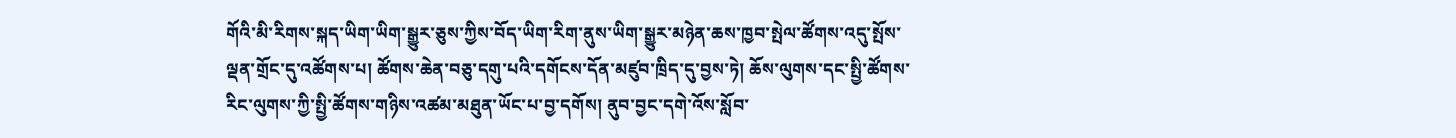གོའི་མི་རིགས་སྐད་ཡིག་ཡིག་སྒྱུར་ཅུས་ཀྱིས་བོད་ཡིག་རིག་ནུས་ཡིག་སྒྱུར་མཉེན་ཆས་ཁྱབ་སྤེལ་ཚོགས་འདུ་སྤོས་ལྡན་གྲོང་དུ་འཚོགས་པ། ཚོགས་ཆེན་བཅུ་དགུ་པའི་དགོངས་དོན་མཛུབ་ཁྲིད་དུ་བྱས་ཏེ། ཆོས་ལུགས་དང་སྤྱི་ཚོགས་རིང་ལུགས་ཀྱི་སྤྱི་ཚོགས་གཉིས་འཚམ་མཐུན་ཡོང་པ་བྱ་དགོས། ནུབ་བྱང་དགེ་འོས་སློབ་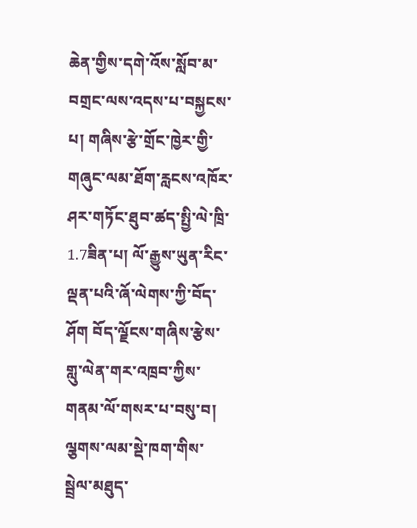ཆེན་གྱིས་དགེ་འོས་སློབ་མ་བགྲང་ལས་འདས་པ་བསྐྱངས་པ། གཞིས་རྩེ་གྲོང་ཁྱེར་གྱི་གཞུང་ལམ་ཐོག་རླངས་འཁོར་ཤར་གཏོང་ཐུབ་ཚད་སྤྱི་ལེ་ཁྲི་1.7ཟིན་པ། ལོ་རྒྱུས་ཡུན་རིང་ལྡན་པའི་ཞོ་ལེགས་ཀྱི་བོད་ཤོག བོད་ལྗོངས་གཞིས་རྩེས་གླུ་ལེན་གར་འཁྲབ་ཀྱིས་གནམ་ལོ་གསར་པ་བསུ་བ། ལྕགས་ལམ་སྡེ་ཁག་གིས་སྦྲེལ་མཐུད་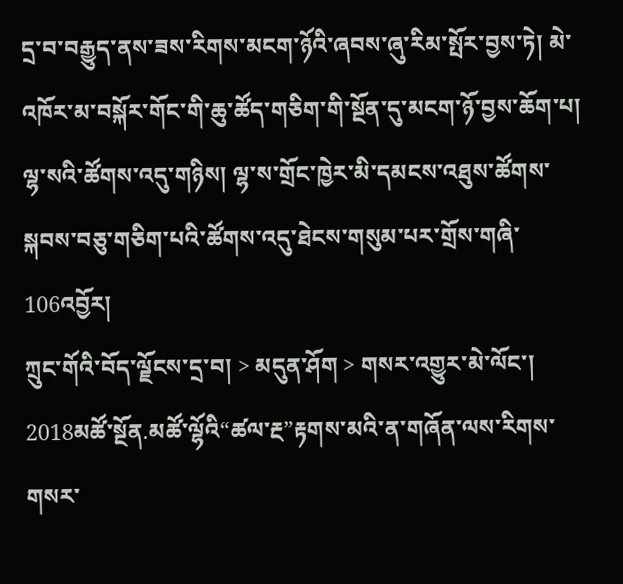དྲ་བ་བརྒྱུད་ནས་ཟས་རིགས་མངག་ཉོའི་ཞབས་ཞུ་རིམ་སྤོར་བྱས་ཏེ། མེ་འཁོར་མ་བསྐོར་གོང་གི་ཆུ་ཚོད་གཅིག་གི་སྔོན་དུ་མངག་ཉོ་བྱས་ཆོག་པ། ལྷ་སའི་ཚོགས་འདུ་གཉིས། ལྷ་ས་གྲོང་ཁྱེར་མི་དམངས་འཐུས་ཚོགས་སྐབས་བཅུ་གཅིག་པའི་ཚོགས་འདུ་ཐེངས་གསུམ་པར་གྲོས་གཞི་106འབྱོར།
ཀྲུང་གོའི་བོད་ལྗོངས་དྲ་བ། > མདུན་ཤོག > གསར་འགྱུར་མེ་ལོང་།
2018མཚོ་སྔོན.མཚོ་ལྷོའི“ཚལ་རྔ”རྟགས་མའི་ན་གཞོན་ལས་རིགས་གསར་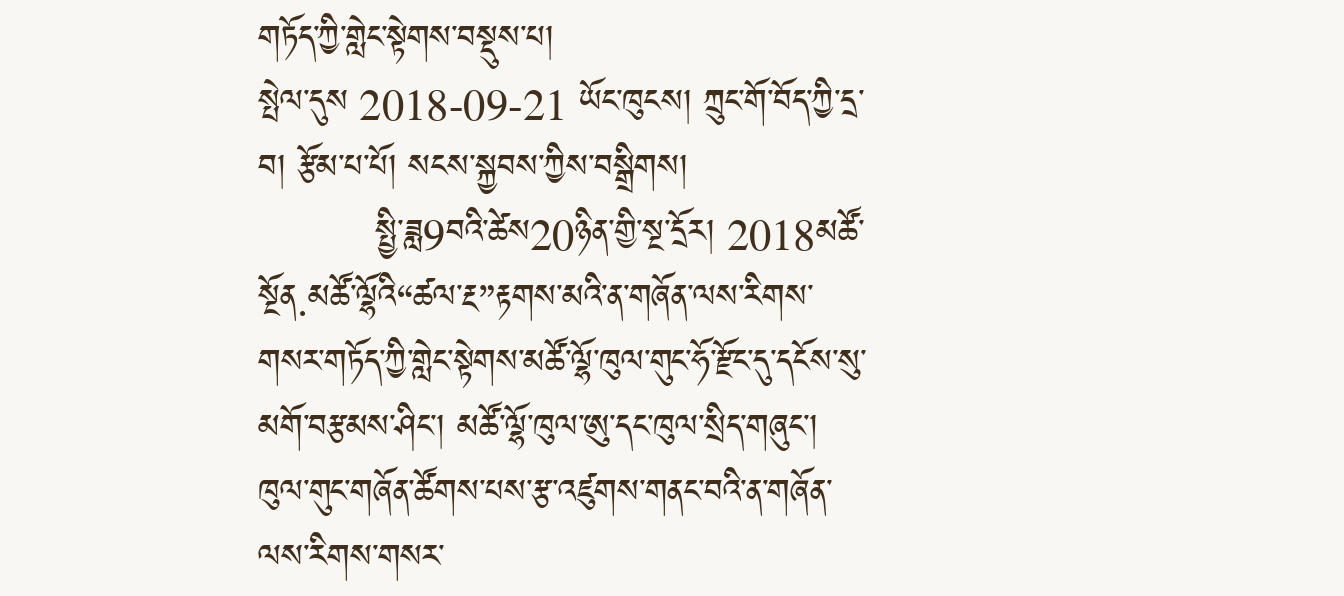གཏོད་ཀྱི་གླེང་སྟེགས་བསྡུས་པ།
སྤེལ་དུས 2018-09-21 ཡོང་ཁུངས། ཀྲུང་གོ་བོད་ཀྱི་དྲ་བ། རྩོམ་པ་པོ། སངས་སྐྱབས་ཀྱིས་བསྒྲིགས།
          སྤྱི་ཟླ9བའི་ཚེས20ཉིན་གྱི་སྔ་དྲོར། 2018མཚོ་སྔོན.མཚོ་ལྷོའི“ཚལ་རྔ”རྟགས་མའི་ན་གཞོན་ལས་རིགས་གསར་གཏོད་ཀྱི་གླེང་སྟེགས་མཚོ་ལྷོ་ཁུལ་གུང་ཧོ་རྫོང་དུ་དངོས་སུ་མགོ་བརྩམས་ཤིང་། མཚོ་ལྷོ་ཁུལ་ཨུ་དང་ཁུལ་སྲིད་གཞུང་། ཁུལ་གུང་གཞོན་ཚོགས་པས་རྩ་འཛུགས་གནང་བའི་ན་གཞོན་ལས་རིགས་གསར་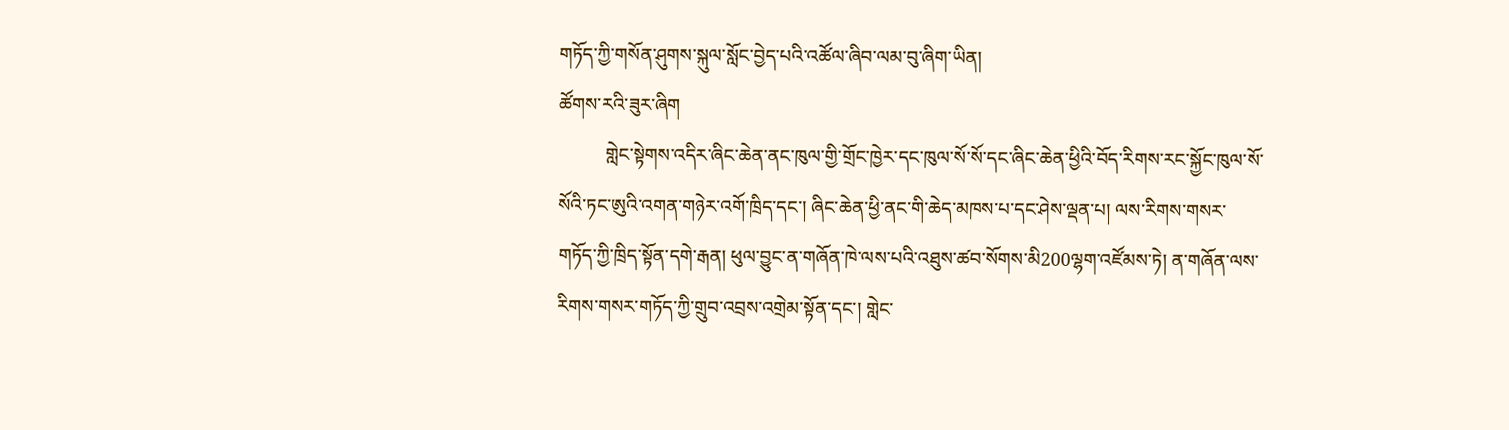གཏོད་ཀྱི་གསོན་ཤུགས་སྐུལ་སློང་བྱེད་པའི་འཚོལ་ཞིབ་ལམ་བུ་ཞིག་ཡིན།
ཚོགས་རའི་ཟུར་ཞིག
          གླེང་སྟེགས་འདིར་ཞིང་ཆེན་ནང་ཁུལ་གྱི་གྲོང་ཁྱེར་དང་ཁུལ་སོ་སོ་དང་ཞིང་ཆེན་ཕྱིའི་བོད་རིགས་རང་སྐྱོང་ཁུལ་སོ་སོའི་ཏང་ཨུའི་འགན་གཉེར་འགོ་ཁྲིད་དང་། ཞིང་ཆེན་ཕྱི་ནང་གི་ཆེད་མཁས་པ་དང་ཤེས་ལྡན་པ། ལས་རིགས་གསར་གཏོད་ཀྱི་ཁྲིད་སྟོན་དགེ་རྒན། ཕུལ་བྱུང་ན་གཞོན་ཁེ་ལས་པའི་འཐུས་ཚབ་སོགས་མི200ལྷག་འཛོམས་ཏེ། ན་གཞོན་ལས་རིགས་གསར་གཏོད་ཀྱི་གྲུབ་འབྲས་འགྲེམ་སྟོན་དང་། གླེང་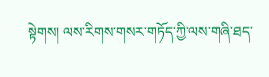སྟེགས། ལས་རིགས་གསར་གཏོད་ཀྱི་ལས་གཞི་ཐད་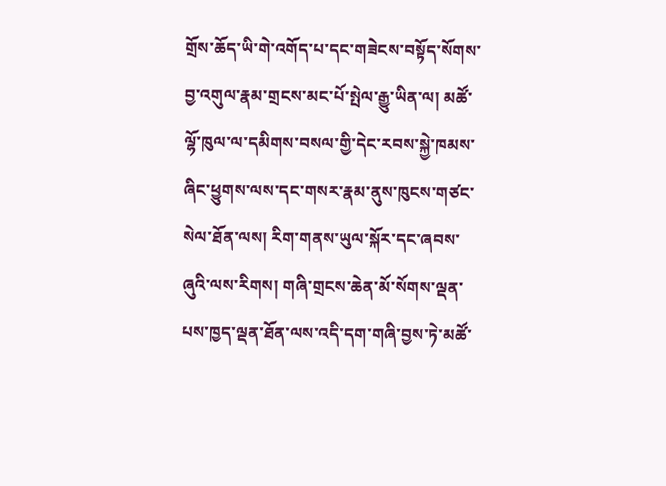གྲོས་ཆོད་ཡི་གེ་འགོད་པ་དང་གཟེངས་བསྟོད་སོགས་བྱ་འགུལ་རྣམ་གྲངས་མང་པོ་སྤེལ་རྒྱུ་ཡིན་ལ། མཚོ་ལྷོ་ཁུལ་ལ་དམིགས་བསལ་གྱི་དེང་རབས་སྐྱེ་ཁམས་ཞིང་ཕྱུགས་ལས་དང་གསར་རྣམ་ནུས་ཁུངས་གཙང་སེལ་ཐོན་ལས། རིག་གནས་ཡུལ་སྐོར་དང་ཞབས་ཞུའི་ལས་རིགས། གཞི་གྲངས་ཆེན་མོ་སོགས་ལྡན་པས་ཁྱད་ལྡན་ཐོན་ལས་འདི་དག་གཞི་བྱས་ཏེ་མཚོ་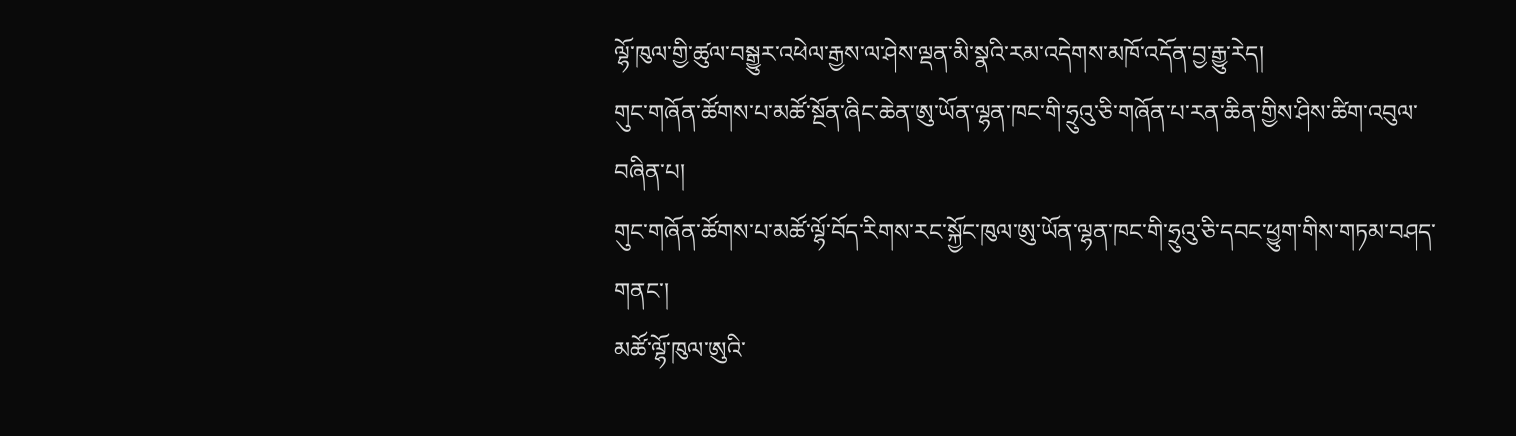ལྷོ་ཁུལ་གྱི་ཚུལ་བསྒྱུར་འཕེལ་རྒྱས་ལ་ཤེས་ལྡན་མི་སྣའི་རམ་འདེགས་མཁོ་འདོན་བྱ་རྒྱུ་རེད།
གུང་གཞོན་ཚོགས་པ་མཚོ་སྔོན་ཞིང་ཆེན་ཨུ་ཡོན་ལྷན་ཁང་གི་ཧྲུའུ་ཅི་གཞོན་པ་རན་ཆིན་གྱིས་ཤིས་ཚིག་འབུལ་བཞིན་པ།
གུང་གཞོན་ཚོགས་པ་མཚོ་ལྷོ་བོད་རིགས་རང་སྐྱོང་ཁུལ་ཨུ་ཡོན་ལྷན་ཁང་གི་ཧྲུའུ་ཅི་དབང་ཕྱུག་གིས་གཏམ་བཤད་གནང་།
མཚོ་ལྷོ་ཁུལ་ཨུའི་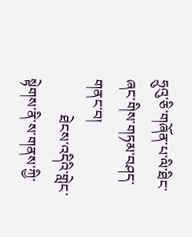ཧྲུའུ་ཅི་གཞོན་པ་ལི་ཐིང་ཞང་གིས་གཏམ་བཤད་གནང་བ།
          ཐེངས་འདིའི་གླེང་སྟེགས་ནི་ས་གནས་ཀྱི་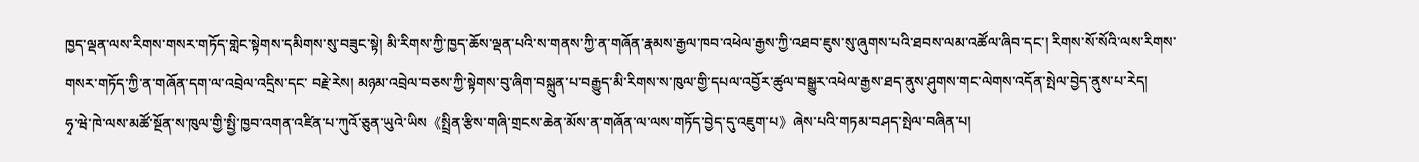ཁྱད་ལྡན་ལས་རིགས་གསར་གཏོད་གླེང་སྟེགས་དམིགས་སུ་བཟུང་སྟེ། མི་རིགས་ཀྱི་ཁྱད་ཆོས་ལྡན་པའི་ས་གནས་ཀྱི་ན་གཞོན་རྣམས་རྒྱལ་ཁབ་འཕེལ་རྒྱས་ཀྱི་འཐབ་ཇུས་སུ་ཞུགས་པའི་ཐབས་ལམ་འཚོལ་ཞིབ་དང་། རིགས་སོ་སོའི་ལས་རིགས་གསར་གཏོད་ཀྱི་ན་གཞོན་དག་ལ་འབྲེལ་འདྲིས་དང་ བརྗེ་རེས། མཉམ་འབྲེལ་བཅས་ཀྱི་སྟེགས་བུ་ཞིག་བསྐྲུན་པ་བརྒྱུད་མི་རིགས་ས་ཁུལ་གྱི་དཔལ་འབྱོར་ཚུལ་བསྒྱུར་འཕེལ་རྒྱས་ཐད་ནུས་ཤུགས་གང་ལེགས་འདོན་སྤེལ་བྱེད་ནུས་པ་རེད།
ཧྭ་ཝེ་ཁེ་ལས་མཚོ་སྔོན་ས་ཁུལ་གྱི་སྤྱི་ཁྱབ་འགན་འཛིན་པ་ཀུའོ་ཅུན་ཡུའེ་ཡིས《སྤྲིན་རྩིས་གཞི་གྲངས་ཆེན་མོས་ན་གཞོན་ལ་ལས་གཏོད་བྱེད་དུ་འཇུག་པ》ཞེས་པའི་གཏམ་བཤད་སྤེལ་བཞིན་པ།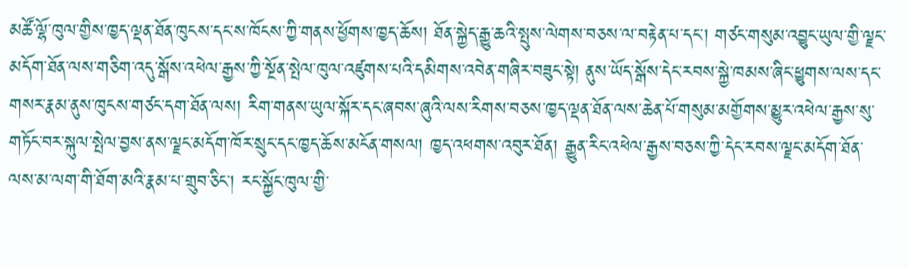མཚོ་ལྷོ་ཁུལ་གྱིས་ཁྱད་ལྡན་ཐོན་ཁུངས་དང་ས་ཁོངས་ཀྱི་གནས་ཕྱོགས་ཁྱད་ཆོས། ཐོན་སྐྱེད་རྒྱུ་ཆའི་སྤུས་ལེགས་བཅས་ལ་བརྟེན་པ་དང་། གཙང་གསུམ་འབྱུང་ཡུལ་གྱི་ལྗང་མདོག་ཐོན་ལས་གཅིག་འདུ་སྒོས་འཕེལ་རྒྱས་ཀྱི་སྔོན་སྤེལ་ཁུལ་འཛུགས་པའི་དམིགས་འབེན་གཞིར་བཟུང་སྟེ། ནུས་ཡོད་སྒོས་དེང་རབས་སྐྱེ་ཁམས་ཞིང་ཕྱུགས་ལས་དང་གསར་རྣམ་ནུས་ཁུངས་གཙང་དག་ཐོན་ལས། རིག་གནས་ཡུལ་སྐོར་དང་ཞབས་ཞུའི་ལས་རིགས་བཅས་ཁྱད་ལྡན་ཐོན་ལས་ཆེན་པོ་གསུམ་མགྱོགས་མྱུར་འཕེལ་རྒྱས་སུ་གཏོང་བར་སྐུལ་སྤེལ་བྱས་ནས་ལྗང་མདོག་ཁོར་སྲུང་དང་ཁྱད་ཆོས་མངོན་གསལ། ཁྱད་འཕགས་འབུར་ཐོན། རྒྱུན་རིང་འཕེལ་རྒྱས་བཅས་ཀྱི་དེང་རབས་ལྗང་མདོག་ཐོན་ལས་མ་ལག་གི་ཐོག་མའི་རྣམ་པ་གྲུབ་ཅིང་། རང་སྐྱོང་ཁུལ་གྱི་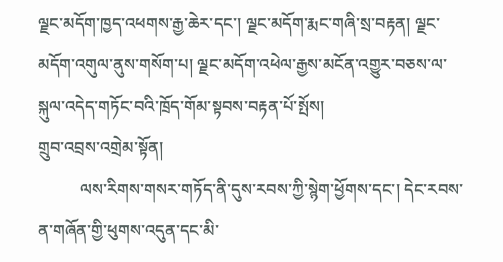ལྗང་མདོག་ཁྱད་འཕགས་རྒྱ་ཆེར་དང་། ལྗང་མདོག་རྨང་གཞི་སྲ་བརྟན། ལྗང་མདོག་འགུལ་ནུས་གསོག་པ། ལྗང་མདོག་འཕེལ་རྒྱས་མངོན་འགྱུར་བཅས་ལ་སྐུལ་འདེད་གཏོང་བའི་ཁྲོད་གོམ་སྟབས་བརྟན་པོ་སྤོས།
གྲུབ་འབྲས་འགྲེམ་སྟོན།
          ལས་རིགས་གསར་གཏོད་ནི་དུས་རབས་ཀྱི་སྙེག་ཕྱོགས་དང་། དེང་རབས་ན་གཞོན་གྱི་ཕུགས་འདུན་དང་མི་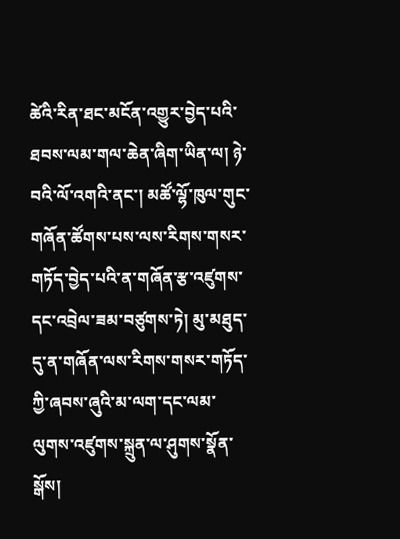ཚེའི་རིན་ཐང་མངོན་འགྱུར་བྱེད་པའི་ཐབས་ལམ་གལ་ཆེན་ཞིག་ཡིན་ལ། ཉེ་བའི་ལོ་འགའི་ནང་། མཚོ་ལྷོ་ཁུལ་གུང་གཞོན་ཚོགས་པས་ལས་རིགས་གསར་གཏོད་བྱེད་པའི་ན་གཞོན་རྩ་འཛུགས་དང་འབྲེལ་ཟམ་བཙུགས་ཏེ། མུ་མཐུད་དུ་ན་གཞོན་ལས་རིགས་གསར་གཏོད་ཀྱི་ཞབས་ཞུའི་མ་ལག་དང་ལམ་ལུགས་འཛུགས་སྐྲུན་ལ་ཤུགས་སྣོན་སྒོས།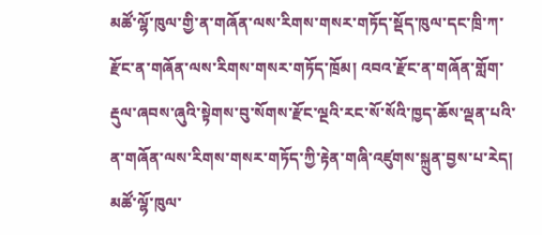མཚོ་ལྷོ་ཁུལ་གྱི་ན་གཞོན་ལས་རིགས་གསར་གཏོད་སྡོད་ཁུལ་དང་ཁྲི་ཀ་རྫོང་ན་གཞོན་ལས་རིགས་གསར་གཏོད་ཁྲོམ། འབའ་རྫོང་ན་གཞོན་གློག་རྡུལ་ཞབས་ཞུའི་སྟེགས་བུ་སོགས་རྫོང་ལྔའི་རང་སོ་སོའི་ཁྱད་ཆོས་ལྡན་པའི་ན་གཞོན་ལས་རིགས་གསར་གཏོད་ཀྱི་རྟེན་གཞི་འཛུགས་སྐྲུན་བྱས་པ་རེད།
མཚོ་ལྷོ་ཁུལ་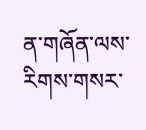ན་གཞོན་ལས་རིགས་གསར་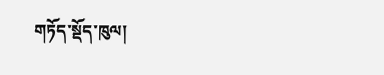གཏོད་སྡོད་ཁུལ།